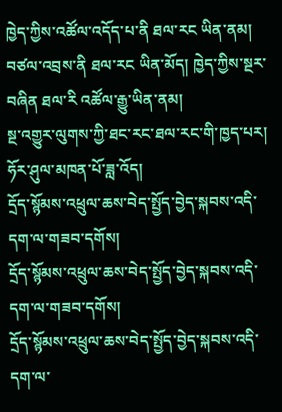ཁྱེད་ཀྱིས་འཚོལ་འདོད་པ་ནི ཐལ་རང ཡིན་ནམ།
བཙལ་འབྲས་ནི ཐལ་རང ཡིན་མོད། ཁྱེད་ཀྱིས་སྔར་བཞིན ཐལ་རི འཚོལ་རྒྱུ་ཡིན་ནམ།
སྔ་འགྱུར་ལུགས་ཀྱི་ཐང་རང་ཐལ་རང་གི་ཁྱད་པར། ཧོར་ཤུལ་མཁན་པོ་ཟླ་འོད།
དྲོད་སྙོམས་འཕྲུལ་ཆས་བེད་སྤྱོད་བྱེད་སྐབས་འདི་དག་ལ་གཟབ་དགོས།
དྲོད་སྙོམས་འཕྲུལ་ཆས་བེད་སྤྱོད་བྱེད་སྐབས་འདི་དག་ལ་གཟབ་དགོས།
དྲོད་སྙོམས་འཕྲུལ་ཆས་བེད་སྤྱོད་བྱེད་སྐབས་འདི་དག་ལ་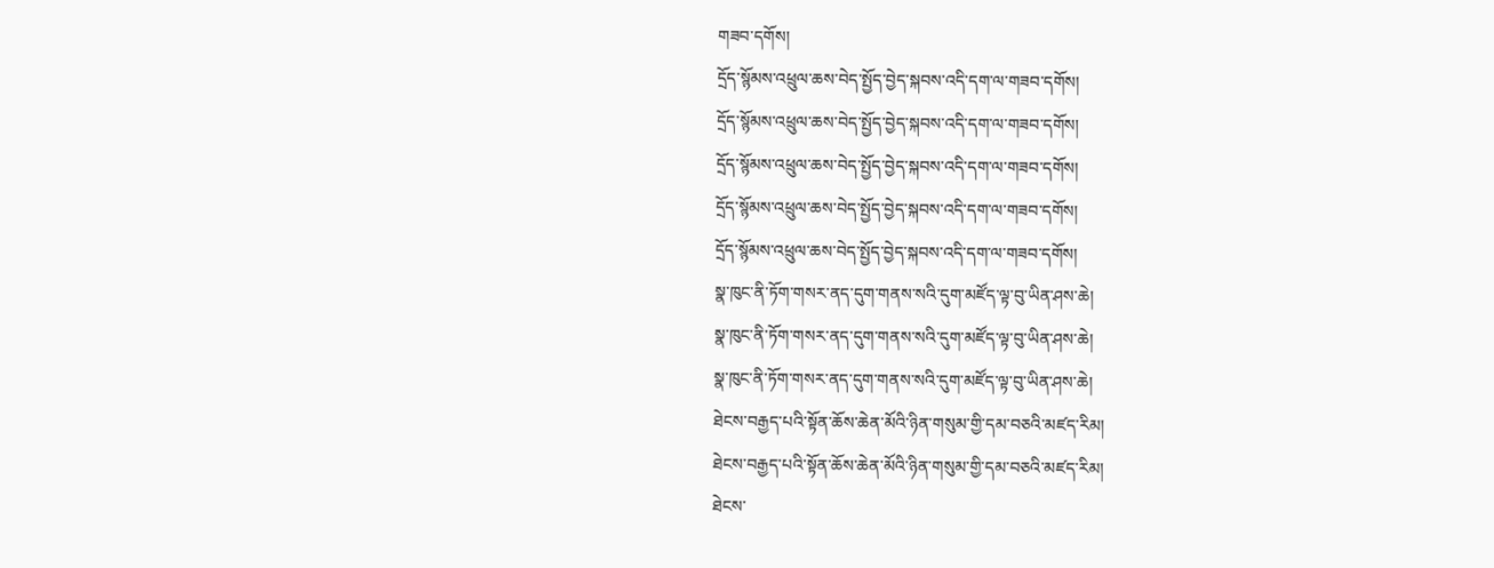གཟབ་དགོས།
དྲོད་སྙོམས་འཕྲུལ་ཆས་བེད་སྤྱོད་བྱེད་སྐབས་འདི་དག་ལ་གཟབ་དགོས།
དྲོད་སྙོམས་འཕྲུལ་ཆས་བེད་སྤྱོད་བྱེད་སྐབས་འདི་དག་ལ་གཟབ་དགོས།
དྲོད་སྙོམས་འཕྲུལ་ཆས་བེད་སྤྱོད་བྱེད་སྐབས་འདི་དག་ལ་གཟབ་དགོས།
དྲོད་སྙོམས་འཕྲུལ་ཆས་བེད་སྤྱོད་བྱེད་སྐབས་འདི་དག་ལ་གཟབ་དགོས།
དྲོད་སྙོམས་འཕྲུལ་ཆས་བེད་སྤྱོད་བྱེད་སྐབས་འདི་དག་ལ་གཟབ་དགོས།
སྣ་ཁུང་ནི་ཏོག་གསར་ནད་དུག་གནས་སའི་དུག་མཛོད་ལྟ་བུ་ཡིན་ཤས་ཆེ།
སྣ་ཁུང་ནི་ཏོག་གསར་ནད་དུག་གནས་སའི་དུག་མཛོད་ལྟ་བུ་ཡིན་ཤས་ཆེ།
སྣ་ཁུང་ནི་ཏོག་གསར་ནད་དུག་གནས་སའི་དུག་མཛོད་ལྟ་བུ་ཡིན་ཤས་ཆེ།
ཐེངས་བརྒྱད་པའི་སྟོན་ཆོས་ཆེན་མོའི་ཉིན་གསུམ་གྱི་དམ་བཅའི་མཛད་རིམ།
ཐེངས་བརྒྱད་པའི་སྟོན་ཆོས་ཆེན་མོའི་ཉིན་གསུམ་གྱི་དམ་བཅའི་མཛད་རིམ།
ཐེངས་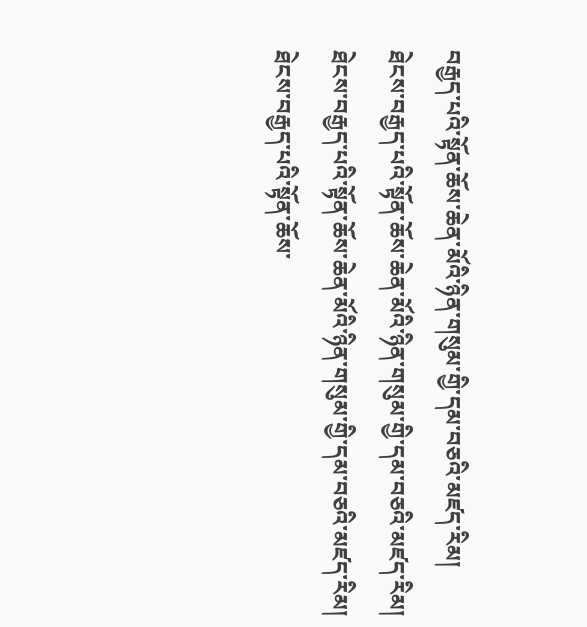བརྒྱད་པའི་སྟོན་ཆོས་ཆེན་མོའི་ཉིན་གསུམ་གྱི་དམ་བཅའི་མཛད་རིམ།
ཐེངས་བརྒྱད་པའི་སྟོན་ཆོས་ཆེན་མོའི་ཉིན་གསུམ་གྱི་དམ་བཅའི་མཛད་རིམ།
ཐེངས་བརྒྱད་པའི་སྟོན་ཆོས་ཆེན་མོའི་ཉིན་གསུམ་གྱི་དམ་བཅའི་མཛད་རིམ།
ཐེངས་བརྒྱད་པའི་སྟོན་ཆོས་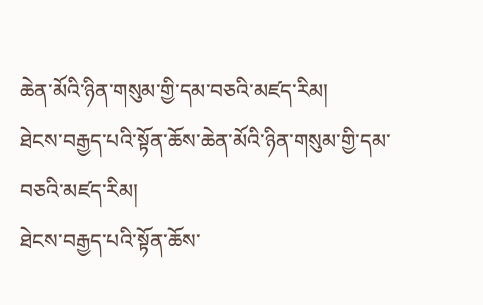ཆེན་མོའི་ཉིན་གསུམ་གྱི་དམ་བཅའི་མཛད་རིམ།
ཐེངས་བརྒྱད་པའི་སྟོན་ཆོས་ཆེན་མོའི་ཉིན་གསུམ་གྱི་དམ་བཅའི་མཛད་རིམ།
ཐེངས་བརྒྱད་པའི་སྟོན་ཆོས་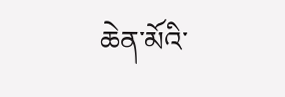ཆེན་མོའི་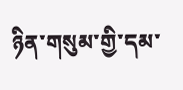ཉིན་གསུམ་གྱི་དམ་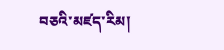བཅའི་མཛད་རིམ།